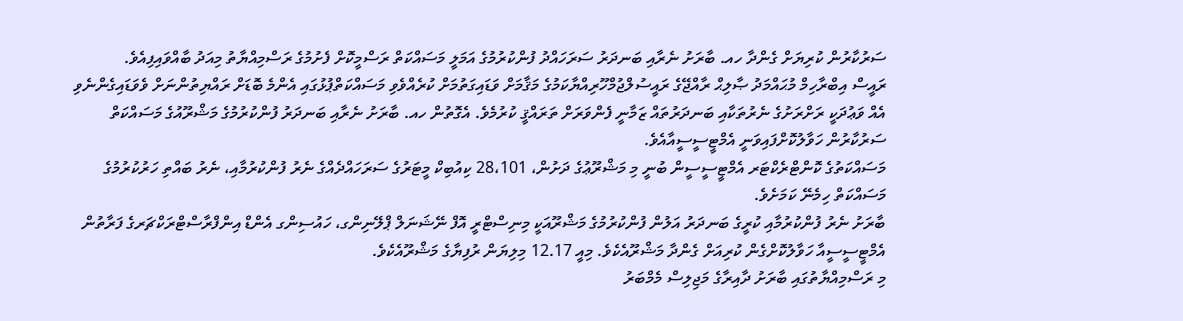ސަރުކާރުން ކުރިޔަށް ގެންދާ ހއ. ބާރަށު ނެރާއި ބަނދަރު ސަރަހައްދު ފުންކުރުމުގެ އަމަލީ މަސައްކަތް ރަސްމީކޮށް ފެށުމުގެ ރަސްމިއްޔާތު މިއަދު ބާއްވައިފިއެވެ.
ރައީސް އިބްރާހިމް މުޙައްމަދު ޞާލިޙް ރާއްޖޭގެ ރައީސުލްޖުމްހޫރިއްޔާކަމުގެ މަޤާމަށް ވަޑައިގަތުމަށް ކުރެއްވެވި މަސައްކަތްޕުޅުގައި އެންމެ ބޮޑަށް ރައްޔިތުންނަށް ވެވަޑައިގެންނެވި އެއް ވަޢުދަކީ ރަށްރަށުގެ ނެރުތަކާއި ބަނދަރުތައް ޒަމާނީ ފެންވަރަށް ތަރައްޤީ ކުރުމެވެ. އެގޮތުން ހއ. ބާރަށު ނެރާއި ބަނދަރު ފުންކުރުމުގެ މަޝްރޫއުގެ މަސައްކަތް ސަރުކާރުން ހަވާލުކޮށްފައިވަނީ އެމްޓީސީސީއާއެވެ.
މަސައްކަތުގެ ކޮންޓްރެކްޓަރ އެމްޓީސީސީން ބުނީ މި މަޝްރޫޢުގެ ދަށުން، 28،101 ކިއުބިކް މީޓަރުގެ ސަރަހައްދެއްގެ ނެރު ފުންކުރުމާއި، ނެރު ބައްތި ހަރުކުރުމުގެ މަސައްކަތް ހިމެނޭ ކަމަށެވެ.
ބާރަށު ނެރު ފުންކުރުމާއި ކުރީގެ ބަނދަރު އަލުން ފުންކުރުމުގެ މަޝްރޫއަކީ މިނިސްޓްރީ އޮފް ނޭޝަނަލް ޕްލޭނިންގ، ހައުސިންގ އެންޑް އިންފްރާސްޓްރަކްޗަރގެ ފަރާތުން އެމްޓީސީސީއާ ހަވާލުކޮށްގެން ކުރިއަށް ގެންދާ މަޝްރޫއެކެވެ. މިއީ 12.17 މިލިޔަން ރުފިޔާގެ މަޝްރޫއެކެވެ.
މި ރަސްމިއްޔާތުގައި ބާރަށު ދާއިރާގެ މަޖިލިސް މެމްބަރު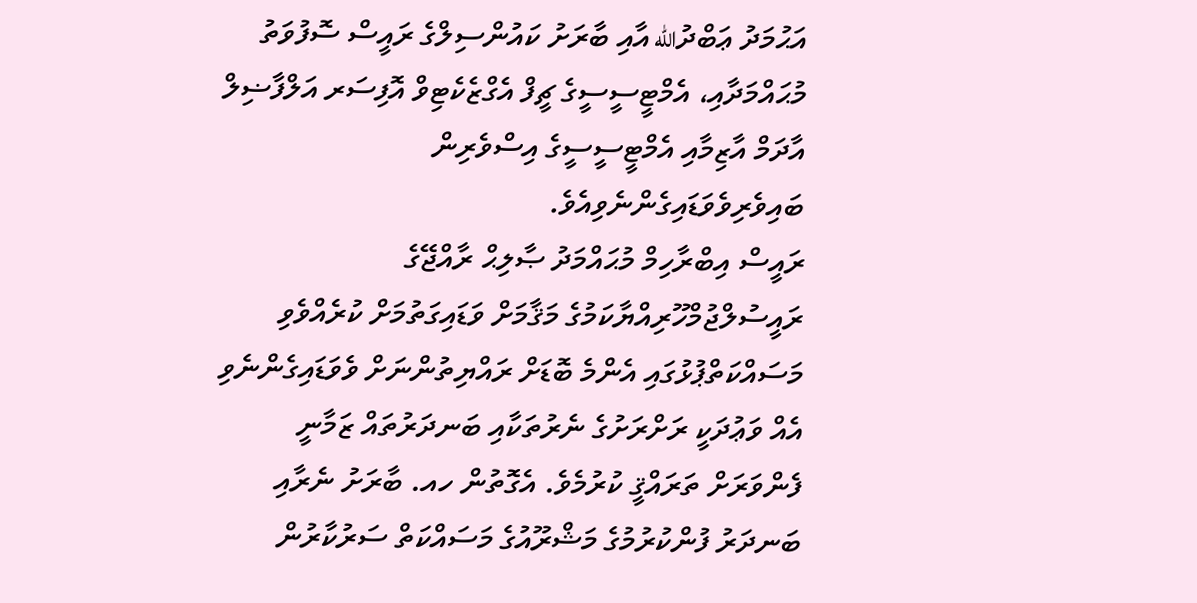އަޙުމަދު ޢަބްދުالله އާއި ބާރަށު ކައުންސިލްގެ ރައީސް ސޮފުވަތު މުޙައްމަދާއި، އެމްޓީސީސީގެ ޗީފް އެގްޒެކެޓިވް އޮފިސަރ އަލްފާޟިލް އާދަމް އާޒިމާއި އެމްޓީސީސީގެ އިސްވެރިން ބައިވެރިވެވަޑައިގެންނެވިއެވެ.
ރައީސް އިބްރާހިމް މުޙައްމަދު ޞާލިޙް ރާއްޖޭގެ ރައީސުލްޖުމްހޫރިއްޔާކަމުގެ މަޤާމަށް ވަޑައިގަތުމަށް ކުރެއްވެވި މަސައްކަތްޕުޅުގައި އެންމެ ބޮޑަށް ރައްޔިތުންނަށް ވެވަޑައިގެންނެވި އެއް ވަޢުދަކީ ރަށްރަށުގެ ނެރުތަކާއި ބަނދަރުތައް ޒަމާނީ ފެންވަރަށް ތަރައްޤީ ކުރުމެވެ. އެގޮތުން ހއ. ބާރަށު ނެރާއި ބަނދަރު ފުންކުރުމުގެ މަޝްރޫއުގެ މަސައްކަތް ސަރުކާރުން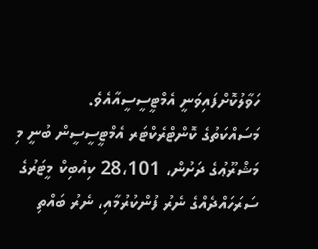ހަވާލުކޮށްފައިވަނީ އެމްޓީސީސީއާއެވެ.
މަސައްކަތުގެ ކޮންޓްރެކްޓަރ އެމްޓީސީސީން ބުނީ މި މަޝްރޫޢުގެ ދަށުން، 28،101 ކިއުބިކް މީޓަރުގެ ސަރަހައްދެއްގެ ނެރު ފުންކުރުމާއި، ނެރު ބައްތި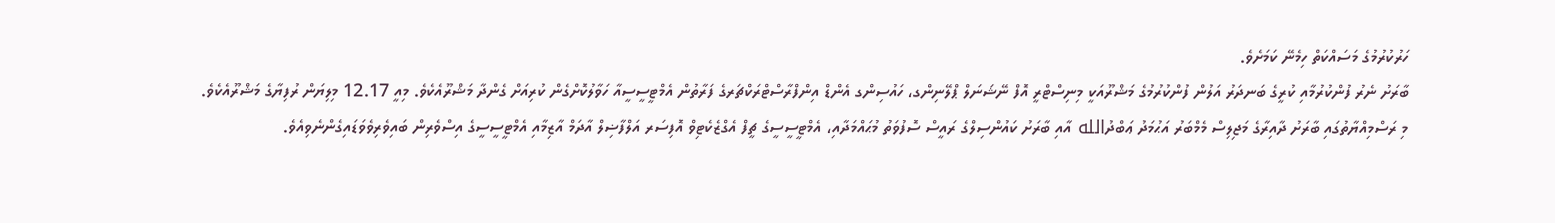ހަރުކުރުމުގެ މަސައްކަތް ހިމެނޭ ކަމަށެވެ.
ބާރަށު ނެރު ފުންކުރުމާއި ކުރީގެ ބަނދަރު އަލުން ފުންކުރުމުގެ މަޝްރޫއަކީ މިނިސްޓްރީ އޮފް ނޭޝަނަލް ޕްލޭނިންގ، ހައުސިންގ އެންޑް އިންފްރާސްޓްރަކްޗަރގެ ފަރާތުން އެމްޓީސީސީއާ ހަވާލުކޮށްގެން ކުރިއަށް ގެންދާ މަޝްރޫއެކެވެ. މިއީ 12.17 މިލިޔަން ރުފިޔާގެ މަޝްރޫއެކެވެ.
މި ރަސްމިއްޔާތުގައި ބާރަށު ދާއިރާގެ މަޖިލިސް މެމްބަރު އަޙުމަދު ޢަބްދުالله އާއި ބާރަށު ކައުންސިލްގެ ރައީސް ސޮފުވަތު މުޙައްމަދާއި، އެމްޓީސީސީގެ ޗީފް އެގްޒެކެޓިވް އޮފިސަރ އަލްފާޟިލް އާދަމް އާޒިމާއި އެމްޓީސީސީގެ އިސްވެރިން ބައިވެރިވެވަޑައިގެންނެވިއެވެ.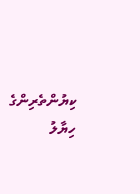ކިޔުންތެރިންގެ ހިޔާލު